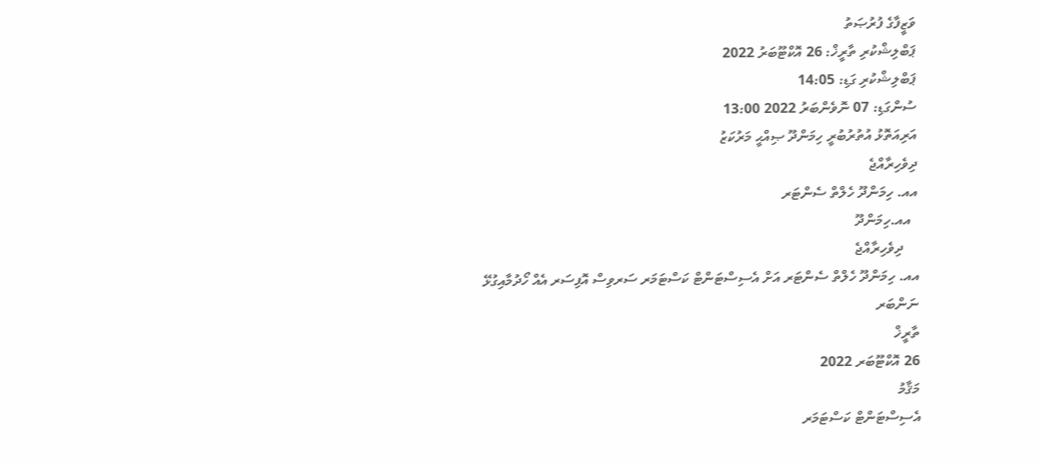ވަޒީފާގެ ފުރުޞަތު
ޕަބްލިޝްކުރި ތާރީޚް: 26 އޮކްޓޫބަރު 2022
ޕަބްލިޝްކުރި ގަޑި: 14:05
ސުންގަޑި: 07 ނޮވެންބަރު 2022 13:00
އަރިއަތޮޅު އުތުރުބުރީ ހިމަންދޫ ޞިއްޙީ މަރުކަޒު
ދިވެހިރާއްޖެ
އއ. ހިމަންދޫ ހެލްތް ސެންޓަރ
  އއ.ހިމަންދޫ
    ދިވެހިރާއްޖެ
އއ. ހިމަންދޫ ހެލްތް ސެންޓަރ އަށް އެސިސްޓަންޓް ކަސްޓަމަރ ސަރވިސް އޮފިސަރ އެއް ހޯދުމާއިގުޅޭ
ނަންބަރ
ތާރީޚް
26 އޮކްޓޫބަރ 2022
މަޤާމު
އެސިސްޓަންޓް ކަސްޓަމަރ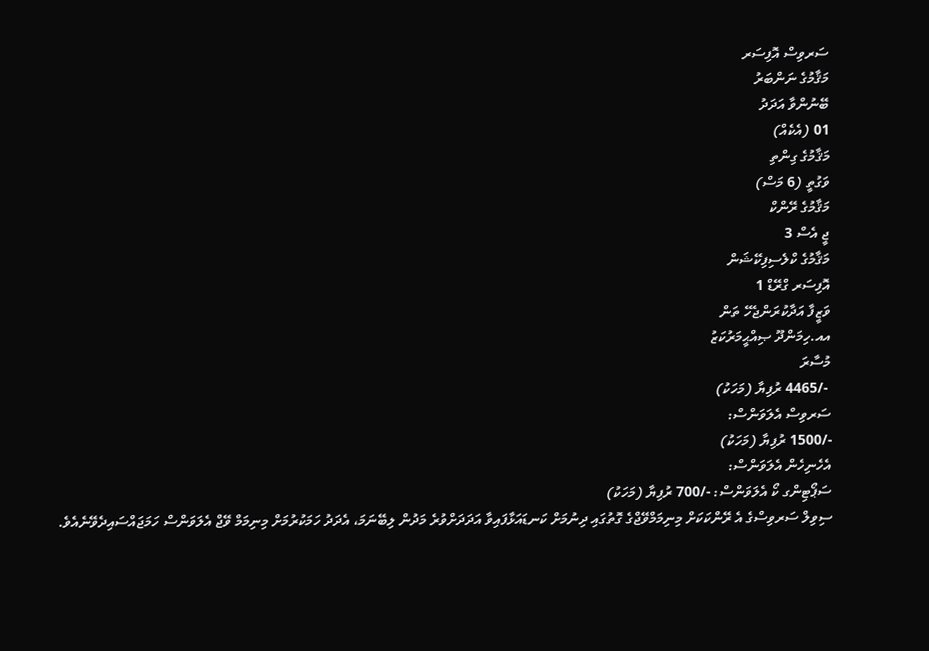ސަރވިސް އޮފިސަރ
މަޤާމުގެ ނަންބަރު
ބޭނުންވާ އަދަދު
01 (އެކެއް)
މަޤާމުގެ ގިންތި
ވަގުތީ (6 މަސް)
މަޤާމުގެ ރޭންކް
ޖީ އެސް 3
މަޤާމުގެ ކްލެސިފިކޭޝަން
އޮފިސަރ ގްރޭޑް 1
ވަޒީފާ އަދާކުރަންޖެހޭ ތަން
އއ.ހިމަންދޫ ޞިއްޙީމަރުކަޒު
މުސާރަ
 -/4465 ރުފިޔާ (މަހަކު)
ސަރވިސް އެލަވަންސް:
-/1500 ރުފިޔާ (މަހަކު)
އެހެނިހެން އެލަވަންސް:
ސަޕޯޓިންގ ކޯ އެލަވަންސް: -/700 ރުފިޔާ (މަހަކު)
ސިވިލް ސަރވިސްގެ އެ ރޭންކަކަށް މިނިމަމްވޭޖްގެ ގޮތުގައި ދިނުމަށް ކަނޑައަޅާފައިވާ އަދަދަށްވުރެ މަދުން ލިބޭނަމަ، އެދަދު ހަމަކުރުމަށް މިނިމަމް ވޭޖް އެލަވަންސް ހަމަޖައްސައިދެވޭނެއެވެ.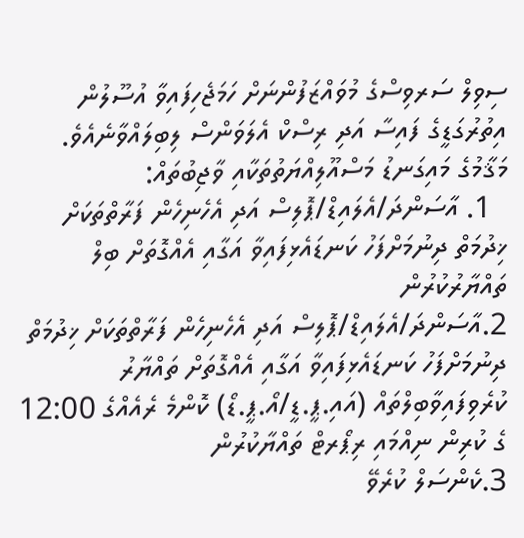ސިވިލް ސަރވިސްގެ މުވައްޒަފުންނަށް ހަމަޖެހިފައިވާ އުސޫލުން އިތުރުގަޑީގެ ފައިސާ އަދި ރިސްކް އެލަވަންސް ލިބިލައްވާނެއެވެ.
މަޤާމުގެ މައިގަނޑު މަސްއޫލިއްޔަތުތަކާއި ވާޖިބުތައް:
  1. އާސަންދަ/އެލައިޑް/ޕޮލިސް އަދި އެހެނިހެން ފަރާތްތަކަށް ޚިދުމަތް ދިނުމަށްފަހު ކަނޑައެޅިފައިވާ އަގާއި އެއްގޮތަށް ބިލް ތައްޔާރުކުރުން
2.އާސަންދަ/އެލައިޑް/ޕޮލިސް އަދި އެހެނިހެން ފަރާތްތަކަށް ޚިދުމަތް ދިނުމަށްފަހު ކަނޑައެޅިފައިވާ އަގާއި އެއްގޮތަށް ތައްޔާރު ކުރެވިފައިވާބިލްތައް (އައި.ޕީ.ޑީ/އޯ.ޕީ.ޑޯ) ކޮންމެ ރެއެއްގެ 12:00 ގެ ކުރިން ނިއްމައި ރިޕޯރޓް ތައްޔާކުރުން
3.ކެންސަލް ކުރެވޭ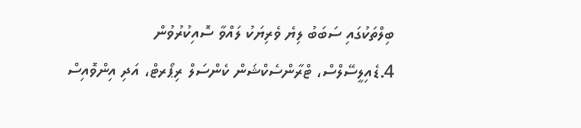ބިލްތަކުގައި ސަބަބު ލިޔެ ވެރިޔަކު ލައްވާ ސޮއިކުރުވުން
4.ޑެއިލީސޭލްސް، ޓްރާންސެކްޝަން ކެންސަލް ރިޕޯރޓް، އަދި އިންވޮއިސް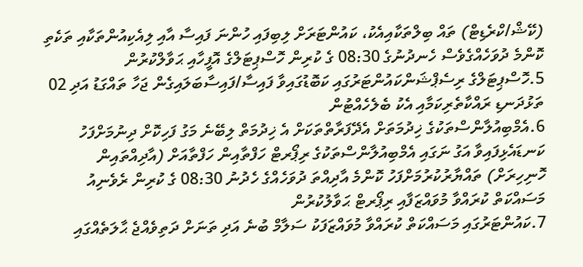(ކޭޝް/ކްރެޑިޓް) ތައް ބިލްތަކާއިއެކު، ކައުންޓަރަށް ލިބިފައި ހުންނަ ފައިސާ އާއި ލިއެކިއުންތަކާއި ތަކެތި ކޮންމެ ދުވަހެއްގެވެސް ހެނދުނުގެ 08:30 ގެ ކުރިން ހޮސްޕިޓަލްގެ އޮފީހާއި ޙަވާލްކުރުން
5.ހޮސްޕިޓަލްގެ ރިސެޕްޝަންކައުންޓަރުގައި ކަބޮޑުގައިވާ ފައިސާ/ފައިސާބަލައިގެން ޖަހާ ތައްގަޑު އަދި 02 ތަޅުދަނޑި ރައްކާތެރިކަމާއި އެކު ބެލެހެއްޓުން
6.އެމްބިއުލާންސްތަކުގެ ޚިދުމަތަށް އެދޭފަރާތްތަކަށް އެ ޚިދުމަތް ލިބޭނެ މަގު ފަހިކޮށް ދިނުމަށްފަހު ކަނޑައެޅިފައިވާ އަގު ނަގައި އެމްބިއުލާންސްތަކުގެ ރިޕޯރޓް ހަފްތާއިން ހަފްތާއަށް (އާދިއްތައިން ހޮނިހިރަށް) ތައްޔާރުކުރުމަށްފަހު ކޮންމެ އާދިއްތަ ދުވަހެއްގެ ހެދުނު 08:30 ގެ ކުރިން ރެވެނިއު މަސައްކަތް ކުރައްވާ މުވައްޒަފާއި ރިޕޯރޓް ޙަވާލުކުރުން
7.ކައުންޓަރުގައި މަސައްކަތް ކުރައްވާ މުވައްޒަފަކު ސަލާމް ބުނެ އަދި ތަނަށް ދަތިވެއްޖެ ޙާލަތެއްގައި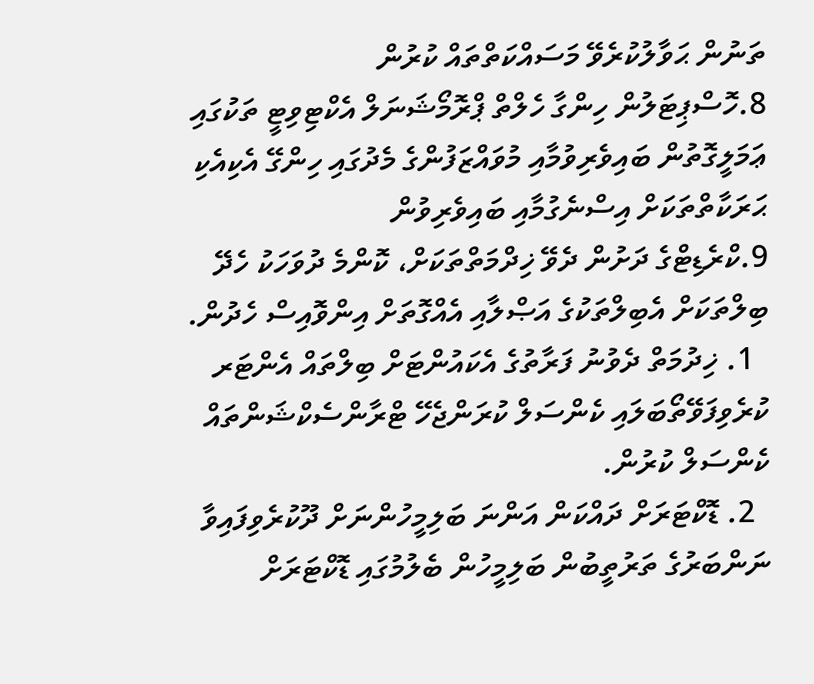ތަނުން ޙަވާލުކުރެވޭ މަސައްކަތްތައް ކުރުން
8.ހޮސްޕިޓަލުން ހިންގާ ހެލްތް ޕްރޮމޯޝަނަލް އެކްޓިވިޓީ ތަކުގައި ޢަމަލީގޮތުން ބައިވެރިވުމާއި މުވައްޒަފުންގެ މެދުގައި ހިންގޭ އެކިއެކި ޙަރަކާތްތަކަށް އިސްނެގުމާއި ބައިވެރިވުން
9.ކްރެޑިޓްގެ ދަށުން ދެވޭ ޚިދްމަތްތަކަށް، ކޮންމެ ދުވަހަކު ހެދޭ ބިލްތަކަށް އެބިލްތަކުގެ އަޞްލާއި އެއްގޮތަށް އިންވޮއިސް ހެދުން.
  1. ޚިދުމަތް ދެވުނު ފަރާތުގެ އެކައުންޓަށް ބިލްތައް އެންޓަރ ކުރެވިފަވޭތޯބަލައި ކެންސަލް ކުރަންޖެހޭ ޓްރާންސެކްޝަންތައް ކެންސަލް ކުރުން.
  2. ޑޮކްޓަރަށް ދައްކަން އަންނަ ބަލިމީހުންނަށް ދޫކުރެވިފައިވާ ނަންބަރުގެ ތަރުތީބުން ބަލިމީހުން ބެލުމުގައި ޑޮކްޓަރަށް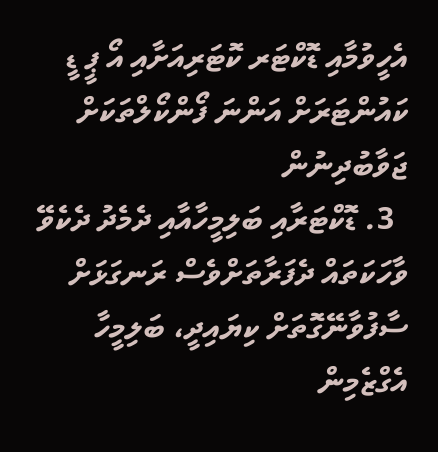އެހީވުމާއި ޑޮކްޓަރ ކޮޓަރިއަށާއި އޯ ޕީ ޑީ ކައުންޓަރަށް އަންނަ ފޯންކޯލްތަކަށް ޖަވާބުދިނުން
  3. ޑޮކްޓަރާއި ބަލިމީހާއާއި ދެމެދު ދެކެވޭ ވާހަކަތައް ދެފަރާތަށްވެސް ރަނގަޅަށް ސާފުވާނޭގޮތަށް ކިޔައިދީ، ބަލިމީހާ އެގްޒެމިން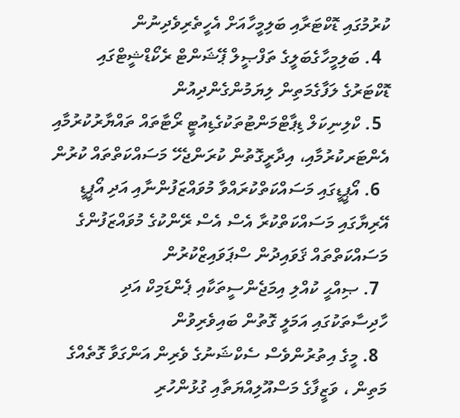ކުރުމުގައި ޑޮކްޓަރާއި ބަލިމީހާއަށް އެހީތެރިވެދިނުން
  4. ބަލިމީހާގެބަލީގެ ތަފްޞީލް ޕޭޝަންޓް ރެކޯޑްޝީޓްގައި ޑޮކްޓަރުގެ ލަފާގެމަތިން ލިޔަމުންގެންދިއުން
  5. ކްލިނިކަލް ޑިޕާޓްމަންޓުތަކުގެޑިއުޓީ ރޯޓާތައް ތައްޔާރުކުރުމާއި އެންޓަރކުރުމާއި، އިދާރީގޮތުން ކުރަންޖެހޭ މަސައްކަތްތައް ކުރުން
  6. އޯޕީޑީގައި މަސައްކަތްކުރައްވާ މުވައްޒަފުންނާއި އަދި އޯޕީޑީ އޭރިޔާގައި މަސައްކަތްކުރާ އެސް އެސް ރޭންކުގެ މުވައްޒަފުންގެ މަސައްކަތްތައް ޤަވައިދުން ސްޕަވައިޒްކުރުން
  7. ޞިއްޙީ ކުއްލި އިމަޖެންސީތަކާއި ޕެންޑަމިކް އަދި ހާދިސާތަކުގައި އަމަލީ ގޮތުން ބައިވެރިވުން
  8. މީގެ އިތުރުންވެސް ސެކްޝަނުގެ ވެރިން އަންގަވާ ގޮތެއްގެ މަތިން ، ވަޒީފާގެ މަސްއޫލިއްޔަތާއި ގުޅުންހުރި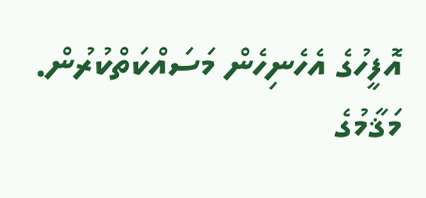އޮފީހުގެ އެހެނިހެން މަސައްކަތްކުރުން.
މަޤާމުގެ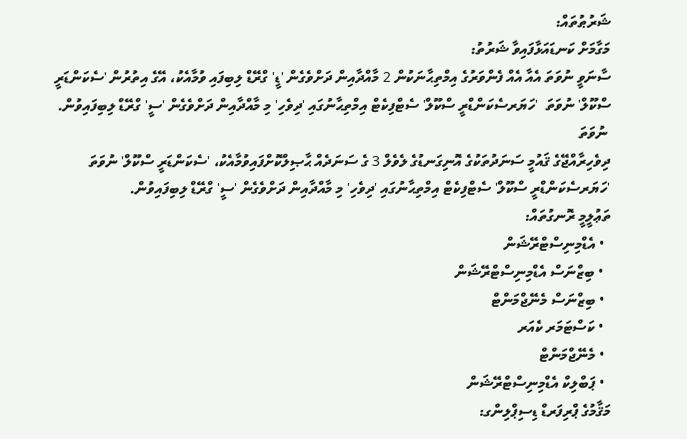ޝަރުޠުތައް:
މަގާމަށް ކަނޑައަޅާފައިވާ ޝަރުތު:
ސާނަވީ ނުވަތަ އެއާ އެއް ފެންވަރުގެ އިމްތިޙާނަކުން 2 މާއްދާއިން ދަށްވެގެން 'ޑީ' ގްރޭޑް ލިބިފައި ވުމާއެކު، އޭގެ އިތުރުން 'ސެކަންޑަރީ ސްކޫލް' ނުވަތަ  'ހަޔަރސެކަންޑްރީ ސްކޫލް' ސެޓްފިކެޓް އިމްތިޙާނުގައި 'ދިވެހި' މި މާއްދާއިން ދަށްވެގެން 'ސީ' ގްރޭޑް ލިބިފައިވުން.
 ނުވަތަ
ދިވެހިރާއްޖޭގެ ޤައުމީ ސަނަދުތަކުގެ އޮނިގަނޑުގެ ލެވެލް 3 ގެ ސަނަދެއް ޙާޞިލްކޮށްފައިވުމާއެކު، 'ސެކަންޑަރީ ސްކޫލް' ނުވަތަ 'ހަޔަރސެކަންޑްރީ ސްކޫލް' ސެޓްފިކެޓް އިމްތިޙާނުގައި 'ދިވެހި' މި މާއްދާއިން ދަށްވެގެން 'ސީ' ގްރޭޑް ލިބިފައިވުން.
ތަޢުލީމީ ރޮނގުތައް:
  • އެޑްމިނިސްޓްރޭޝަން
  • ބިޒްނަސް އެޑްމިނިސްޓްރޭޝަން
  • ބިޒްނަސް މެނޭޖްމަންޓް
  • ކަސްޓަމަރ ކެއަރ
  • މެނޭޖްމަންޓް
  • ޕަބްލިކް އެޑްމިނިސްޓްރޭޝަން
މަޤާމުގެ ޕްރިފަރޑް ޑިސިޕްލިންގ: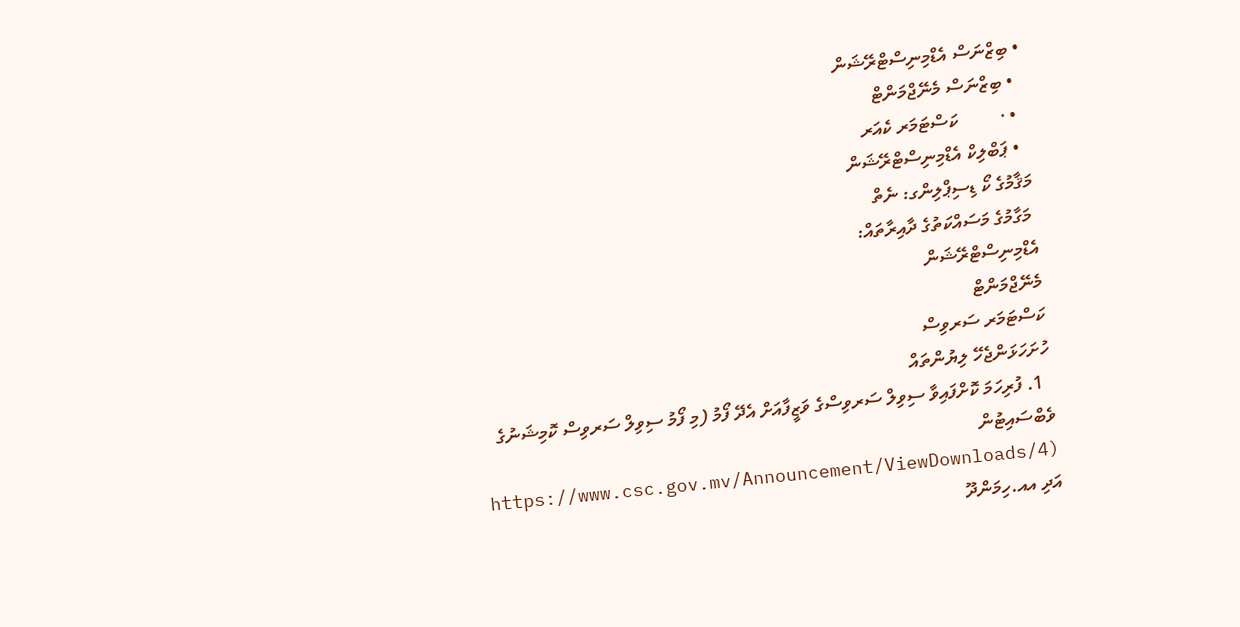• ބިޒްނަސް އެޑްމިނިސްޓްރޭޝަން
  • ބިޒްނަސް މެނޭޖްމަންޓް
  • ·         ކަސްޓަމަރ ކެއަރ
  • ޕަބްލިކް އެޑްމިނިސްޓްރޭޝަން
މަޤާމުގެ ކޯ ޑިސިޕްލިންގ: ނެތް
 މަގާމުގެ މަސައްކަތުގެ ދާއިރާތައް:
އެޑްމިނިސްޓްރޭޝަން
މެނޭޖްމަންޓް
ކަސްޓަމަރ ސަރވިސް
ހުށަހަޅަންޖެހޭ ލިޔުންތައް
  1. ފުރިހަމަ ކޮށްފައިވާ ސިވިލް ސަރވިސްގެ ވަޒީފާއަށް އެދޭ ފޯމު (މި ފޯމު ސިވިލް ސަރވިސް ކޮމިޝަނުގެ ވެބްސައިޓުން (https://www.csc.gov.mv/Announcement/ViewDownloads/4
އަދި އއ.ހިމަންދޫ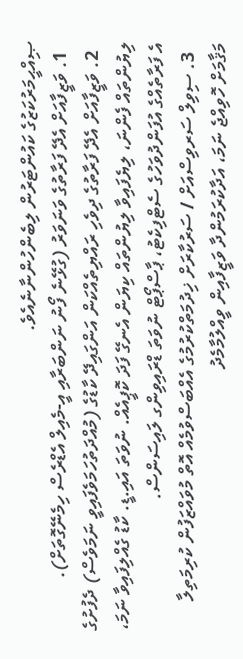ޞިއްޙީމަރުކަޒުގެ ކައުންޓަރުން ލިބެންހުންނާނެއެވެ.
  1. ވަޒީފާއަށް އެދޭ ފަރާތުގެ ވަނަވަރު (ގުޅޭނެ ފޯނު ނަންބަރާއި އީ-މެއިލް އެޑްރެސް ހިމެނޭގޮތަށް).
  2. ވަޒީފާއަށް އެދޭ ފަރާތުގެ ދިވެހި ރައްޔިތެއްކަން އަންގައިދޭ ކާޑުގެ (މުއްދަތުހަމަވެފައިވީ ނަމަވެސް) ދެފުށުގެ ލިޔުންތައް ފެންނަ، ލިޔެފައިވާ ލިޔުންތައް ކިޔަން އެނގޭ ފަދަ ކޮޕީއެއް. ނުވަތަ އައި.ޑީ. ކާޑު ގެއްލިފައިވާ ނަމަ، އެ ފަރާތެއްގެ އުފަންދުވަހުގެ ސެޓްފިކެޓު، ޕާސްޕޯޓް ނުވަތަ ޑްރައިވިންގ ލައިސަންސް.
  3. ސިވިލް ސަރވިސްއަށް / ސަރުކާރަށް ޚިދުމަތްކުރުމުގެ އެއްބަސްވުމެއް އޮތް މުވައްޒަފުން ކުރިމަތިލާ މަޤާމަށް ހޮވިއްޖެ ނަމަ، އަދާކުރަމުންދާ ވަޒީފާއިން ވީއްލުމާމެދު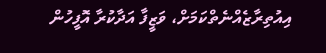އިއުތިރާޒެއްނެތްކަމަށް، ވަޒީފާ އަދާކުރާ އޮފީހުން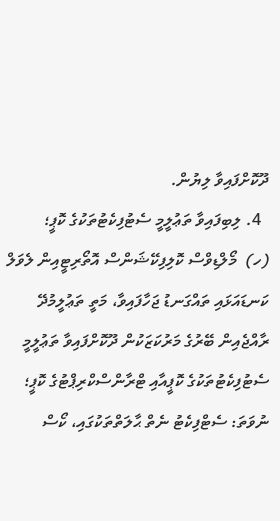ދޫކޮށްފައިވާ ލިޔުން.
  4. ލިބިފައިވާ ތަޢުލީމީ ސެޓުފިކެޓުތަކުގެ ކޮޕީ؛
(ހ)  މޯލްޑިވްސް ކޮލިފިކޭޝަންސް އޮތޯރިޓީއިން ލެވަލް ކަނޑައަޅައި ތައްގަނޑު ޖަހާފައިވާ، މަތީ ތަޢުލީމުދޭ ރާއްޖެއިން ބޭރުގެ މަރުކަޒަކުން ދޫކޮށްފައިވާ ތަޢުލީމީ ސެޓުފިކެޓުތަކުގެ ކޮޕީއާއި ޓްރާންސްކްރިޕްޓުގެ ކޮޕީ؛ ނުވަތަ: ސެޓްފިކެޓު ނެތް ޙާލަތްތަކުގައި، ކޯސް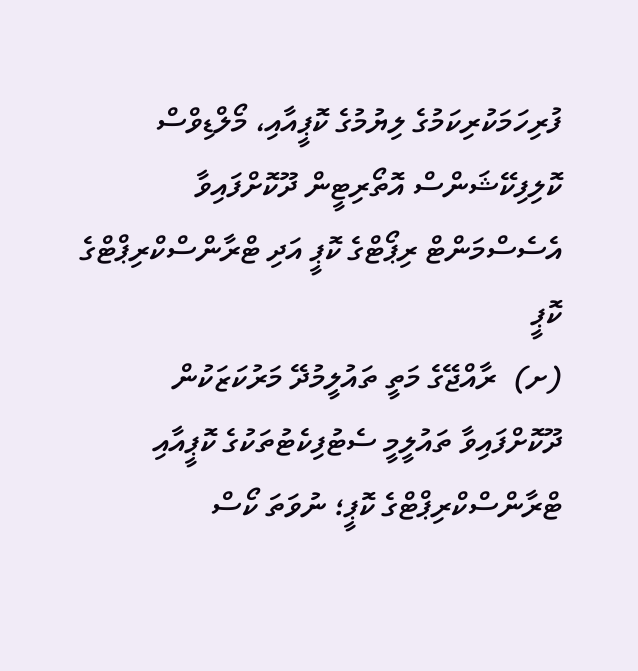ފުރިހަމަކުރިކަމުގެ ލިޔުމުގެ ކޮޕީއާއި، މޯލްޑިވްސް ކޮލިފިކޭޝަންސް އޮތޯރިޓީން ދޫކޮށްފައިވާ އެސެސްމަންޓް ރިޕޯޓްގެ ކޮޕީ އަދި ޓްރާންސްކްރިޕްޓްގެ ކޮޕީ
(ށ)  ރާއްޖޭގެ މަތީ ތައުލީމުދޭ މަރުކަޒަކުން ދޫކޮށްފައިވާ ތައުލީމީ ސެޓުފިކެޓުތަކުގެ ކޮޕީއާއި ޓްރާންސްކްރިޕްޓްގެ ކޮޕީ؛ ނުވަތަ ކޯސް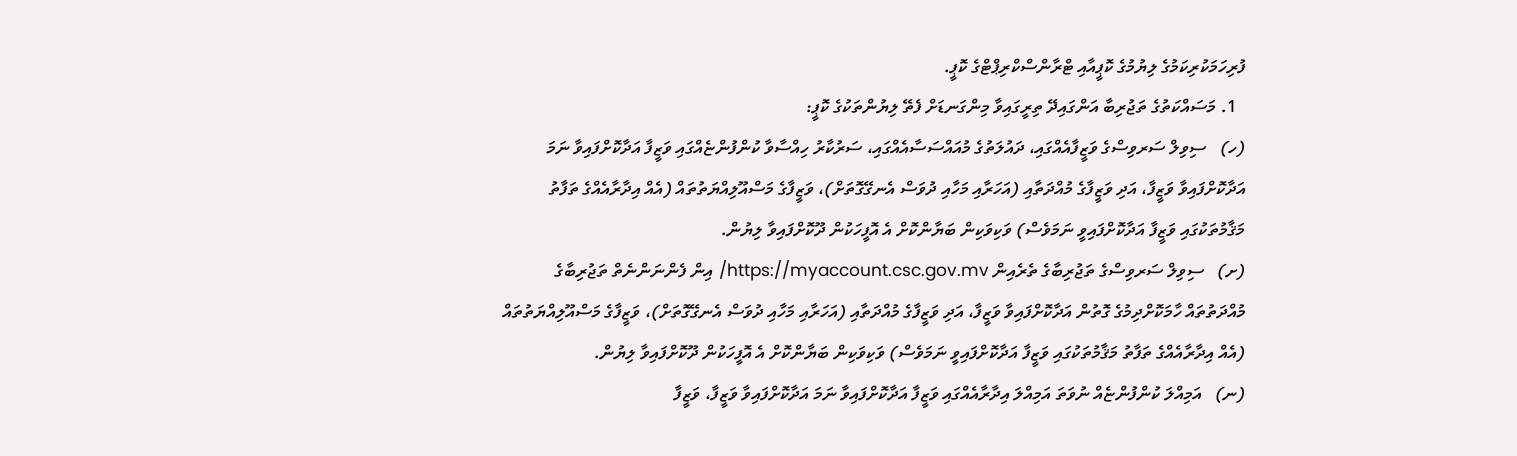ފުރިހަމަކުރިކަމުގެ ލިޔުމުގެ ކޮޕީއާއި ޓްރާންސްކްރިޕްޓްގެ ކޮޕީ.
  1. މަސައްކަތުގެ ތަޖުރިބާ އަންގައިދޭ ތިރީގައިވާ މިންގަނޑަށް ފެތޭ ލިޔުންތަކުގެ ކޮޕީ:
(ހ)   ސިވިލް ސަރވިސްގެ ވަޒީފާއެއްގައި، ދައުލަތުގެ މުއައްސަސާއެއްގައި، ސަރުކާރު ހިއްސާވާ ކުންފުންޏެއްގައި ވަޒީފާ އަދާކޮށްފައިވާ ނަމަ އަދާކޮށްފައިވާ ވަޒީފާ، އަދި ވަޒީފާގެ މުއްދަތާއި (އަހަރާއި މަހާއި ދުވަސް އެނގޭގޮތަށް)، ވަޒީފާގެ މަސްއޫލިއްޔަތުތައް (އެއް އިދާރާއެއްގެ ތަފާތު މަޤާމުތަކުގައި ވަޒީފާ އަދާކޮށްފައިވީ ނަމަވެސް) ވަކިވަކިން ބަޔާންކޮށް އެ އޮފީހަކުން ދޫކޮށްފައިވާ ލިޔުން.
(ށ)   ސިވިލް ސަރވިސްގެ ތަޖުރިބާގެ ތެރެއިން https://myaccount.csc.gov.mv/ އިން ފެންނަންނެތް ތަޖުރިބާގެ މުއްދަތުތައް ހާމަކޮށްދިމުގެ ގޮތުން އަދާކޮށްފައިވާ ވަޒީފާ، އަދި ވަޒީފާގެ މުއްދަތާއި (އަހަރާއި މަހާއި ދުވަސް އެނގޭގޮތަށް)، ވަޒީފާގެ މަސްއޫލިއްޔަތުތައް (އެއް އިދާރާއެއްގެ ތަފާތު މަޤާމުތަކުގައި ވަޒީފާ އަދާކޮށްފައިވީ ނަމަވެސް) ވަކިވަކިން ބަޔާންކޮށް އެ އޮފީހަކުން ދޫކޮށްފައިވާ ލިޔުން.
(ނ)   އަމިއްލަ ކުންފުންޏެއް ނުވަތަ އަމިއްލަ އިދާރާއެއްގައި ވަޒީފާ އަދާކޮށްފައިވާ ނަމަ އަދާކޮށްފައިވާ ވަޒީފާ، ވަޒީފާ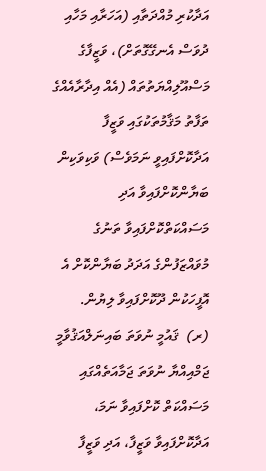އަދާކުރި މުއްދަތާއި (އަހަރާއި މަހާއި ދުވަސް އެނގޭގޮތަށް)، ވަޒީފާގެ މަސްއޫލިއްޔަތުތައް (އެއް އިދާރާއެއްގެ ތަފާތު މަޤާމުތަކުގައި ވަޒީފާ އަދާކޮށްފައިވީ ނަމަވެސް) ވަކިވަކިން ބަޔާންކޮށްފައިވާ އަދި މަސައްކަތްކޮށްފައިވާ ތަނުގެ މުވައްޒަފުންގެ އަދަދު ބަޔާންކޮށް އެ އޮފީހަކުން ދޫކޮށްފައިވާ ލިޔުން.
(ރ)  ޤައުމީ ނުވަތަ ބައިނަލްއަޤުވާމީ ޖަމްއިއްޔާ ނުވަތަ ޖަމާއަތެއްގައި މަސައްކަތް ކޮށްފައިވާ ނަމަ، އަދާކޮށްފައިވާ ވަޒީފާ، އަދި ވަޒީފާ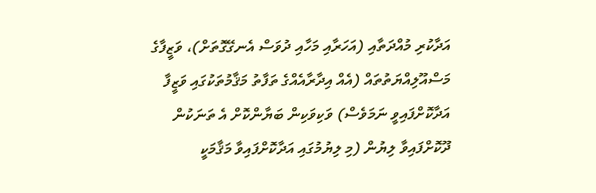އަދާކުރި މުއްދަތާއި (އަހަރާއި މަހާއި ދުވަސް އެނގޭގޮތަށް)، ވަޒީފާގެ މަސްއޫލިއްޔަތުތައް (އެއް އިދާރާއެއްގެ ތަފާތު މަޤާމުތަކުގައި ވަޒީފާ އަދާކޮށްފައިވީ ނަމަވެސް) ވަކިވަކިން ބަޔާންކޮށް އެ ތަނަކުން ދޫކޮށްފައިވާ ލިޔުން (މި ލިޔުމުގައި އަދާކޮށްފައިވާ މަޤާމަކީ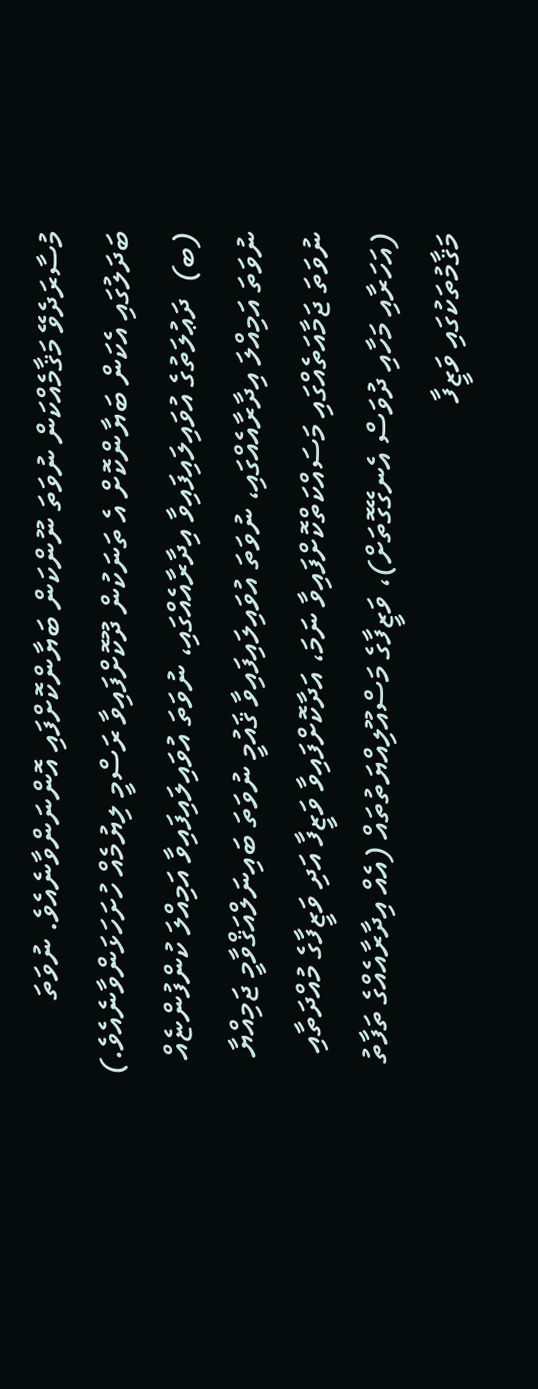މުސާރަދެވޭ މަޤާމެއްކަން ނުވަތަ ނޫންކަން ބަޔާންކޮށްފައި އޮންނަންވާނެއެވެ. ނުވަތަ ބަދަލުގައި އެކަން ބަޔާންކޮށް އެ ތަނަކުން ދޫކޮށްފައިވާ ރަސްމީ ލިޔުމެއް ހުށަހަޅަންވާނެއެވެ.)
(ބ)  ދަޢުލަތުގެ އުވައިލައިފައިވާ އިދާރާއެއްގައި، ނުވަތަ އުވައިލައިފައިވާ އަމިއްލަ ކުންފުންޏެއް ނުވަތަ އަމިއްލަ އިދާރާއެއްގައި، ނުވަތަ އުވައިލައިފައިވާ ޤައުމީ ނުވަތަ ބައިނަލްއަޤްވާމީ ޖަމިއްޔާ ނުވަތަ ޖަމާއަތެއްގައި މަސައްކަތްކޮށްފައިވާ ނަމަ، އަދާކޮށްފައިވާ ވަޒީފާ އަދި ވަޒީފާގެ މުއްދަތާއި (އަހަރާއި މަހާއި ދުވަސް އެނގޭގޮތަށް)، ވަޒީފާގެ މަސްއޫލިއްޔަތުތައް (އެއް އިދާރާއެއްގެ ތަފާތު މަޤާމުތަކުގައި ވަޒީފާ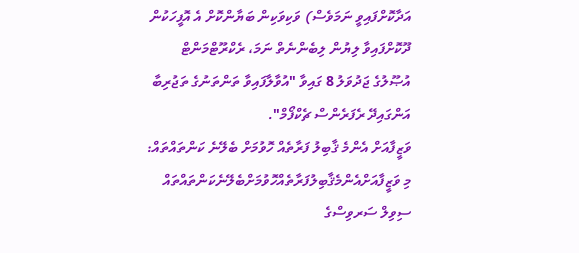އަދާކޮށްފައިވީ ނަމަވެސް) ވަކިވަކިން ބަޔާންކޮށް އެ އޮފީހަކުން ދޫކޮށްފައިވާ ލިޔުން ލިބެންނެތް ނަމަ، ރެކްރޫޓްމަންޓް އުޞޫލުގެ ޖަދުވަލު 8 ގައިވާ "އުވާލާފައިވާ ތަންތަނުގެ ތަޖުރިބާ އަންގައިދޭ ރެފަރެންސް ޗެކްފޯމް".
ވަޒީފާއަށް އެންމެ ޤާބިލު ފަރާތެއް ހޮވުމަށް ބެލޭނެ ކަންތައްތައް:
މި ވަޒީފާއަށްއެންމެޤާބިލުފަރާތެއްހޮވުމަށްބެލޭނެކަންތައްތައް ސިވިލް ސަރވިސްގެ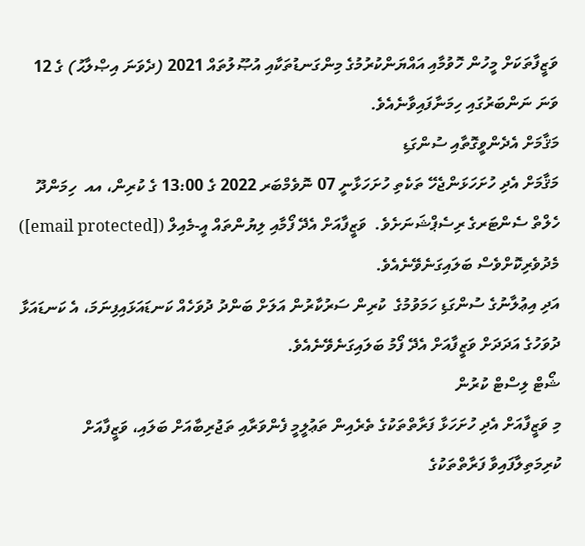ވަޒީފާތަކަށް މީހުން ހޮވުމާއި އައްޔަންކުރުމުގެ މިންގަނޑުތަކާއި އުޞޫލުތައް 2021 (ދެވަނަ އިޞްލާޙު) ގެ 12 ވަނަ ނަންބަރުގައި ހިމަނާފައިވާނެއެވެ.
މަޤާމަށް އެދެންވީގޮތާއި ސުންގަޑި
މަޤާމަށް އެދި ހުށަހަޅަންޖެހޭ ތަކެތި ހުށަހަޅާނީ 07 ނޮވެމްބަރ 2022 ގެ 13:00 ގެ ކުރިން، އއ  ހިމަންދޫ ހެލްތް ސެންޓަރގެ ރިސެޕްޝަނަށެވެ.  ވަޒީފާއަށް އެދޭ ފޯމާއި ލިޔުންތައް އީ-މެއިލް ([email protected]) މެދުވެރިކޮށްވެސް ބަލައިގަނެވޭނެއެވެ.
އަދި އިޢުލާނުގެ ސުންގަޑި ހަމަވުމުގެ  ކުރިން ސަރުކާރުން އަލަށް ބަންދު ދުވަހެއް ކަނޑައަޅައިފިނަމަ، އެ ކަނޑައަޅާ ދުވަހުގެ އަދަދަށް ވަޒީފާއަށް އެދޭ ފޯމު ބަލައިގަނެވޭނެއެވެ.
ޝޯޓް ލިސްޓް ކުރުން
މި ވަޒީފާއަށް އެދި ހުށަހަޅާ ފަރާތްތަކުގެ ތެރެއިން ތަޢުލީމީ ފެންވަރާއި ތަޖުރިބާއަށް ބަލައި، ވަޒީފާއަށް ކުރިމަތިލާފައިވާ ފަރާތްތަކުގެ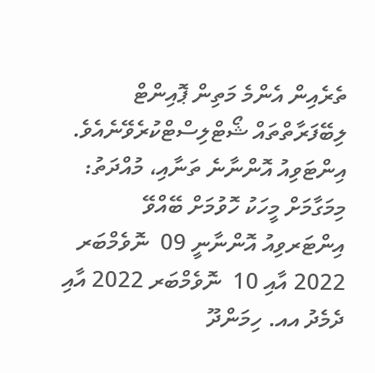ތެރެއިން އެންމެ މަތިން ޕޮއިންޓް ލިބޭފަރާތްތައް ޝޯޓްލިސްޓްކުރެވޭނެއެވެ.
އިންޓަވިއު އޮންނާނެ ތަނާއި، މުއްދަތު:
މިމަގާމަށް މީހަކު ހޮވުމަށް ބޭއްވޭ އިންޓަރވިއު އޮންނާނީ 09  ނޮވެމްބަރ 2022 އާއި 10  ނޮވެމްބަރ 2022 އާއި ދެމެދު އއ. ހިމަންދޫ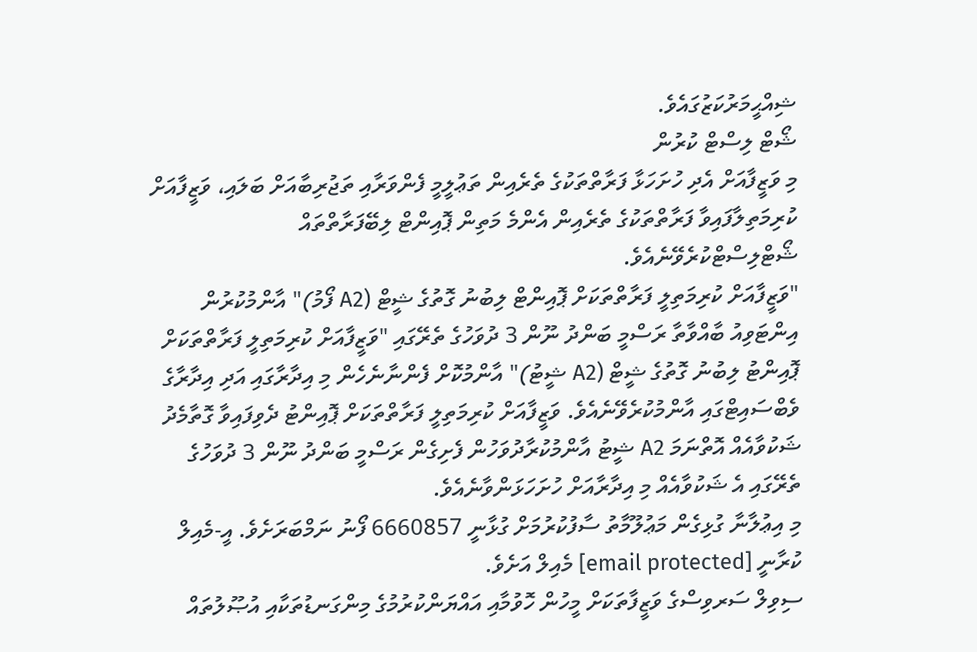ޝިއްޙީމަރުކަޒުގައެވެ.
ޝޯޓް ލިސްޓް ކުރުން
މި ވަޒީފާއަށް އެދި ހުށަހަޅާ ފަރާތްތަކުގެ ތެރެއިން ތަޢުލީމީ ފެންވަރާއި ތަޖުރިބާއަށް ބަލައި، ވަޒީފާއަށް ކުރިމަތިލާފައިވާ ފަރާތްތަކުގެ ތެރެއިން އެންމެ މަތިން ޕޮއިންޓް ލިބޭފަރާތްތައް ޝޯޓްލިސްޓްކުރެވޭނެއެވެ.
"ވަޒީފާއަށް ކުރިމަތިލީ ފަރާތްތަކަށް ޕޮއިންޓް ލިބުނު ގޮތުގެ ޝީޓް (A2 ފޯމު)" އާންމުކުރުން
އިންޓަވިއު ބާއްވާތާ ރަސްމީ ބަންދު ނޫން 3 ދުވަހުގެ ތެރޭގައި "ވަޒީފާއަށް ކުރިމަތިލީ ފަރާތްތަކަށް ޕޮއިންޓު ލިބުނު ގޮތުގެ ޝީޓް (A2 ޝީޓު)" އާންމުކޮށް ފެންނާނެހެން މި އިދާރާގައި އަދި އިދާރާގެ ވެބްސައިޓްގައި އާންމުކުރެވޭނެއެވެ. ވަޒީފާއަށް ކުރިމަތިލީ ފަރާތްތަކަށް ޕޮއިންޓު ދެވިފައިވާ ގޮތާމެދު ޝަކުވާއެއް އޮތްނަމަ A2 ޝީޓު އާންމުކުރާދުވަހުން ފެށިގެން ރަސްމީ ބަންދު ނޫން 3 ދުވަހުގެ ތެރޭގައި އެ ޝަކުވާއެއް މި އިދާރާއަށް ހުށަހަޅަންވާނެއެވެ.
މި އިޢުލާނާ ގުޅިގެން މަޢުލޫމާތު ސާފުކުރުމަށް ގުޅާނީ 6660857 ފޯނު ނަމްބަރަށެވެ. އީ-މެއިލް ކުރާނީ [email protected] މެއިލް އަށެވެ.
ސިވިލް ސަރވިސްގެ ވަޒީފާތަކަށް މީހުން ހޮވުމާއި އައްޔަންކުރުމުގެ މިންގަނޑުތަކާއި އުޞޫލުތައް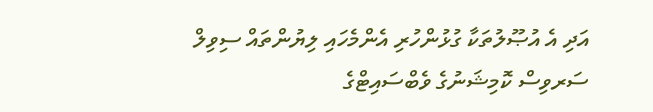އަދި އެ އުޞޫލުތަކާ ގުޅުންހުރި އެންމެހައި ލިޔުންތައް ސިވިލް ސަރވިސް ކޮމިޝަނުގެ ވެބްސައިޓްގެ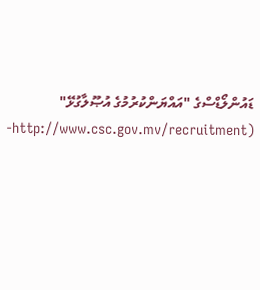ޑައުންލޯޑްސްގެ "އައްޔަންކުރުމުގެ އުޞޫލާގުޅޭ" (http://www.csc.gov.mv/recruitment-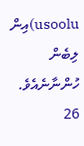usoolu)އިން ލިބެން ހުންނާނެއެވެ.
26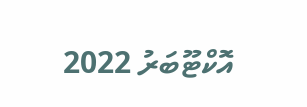އޮކްޓޫބަރު 2022